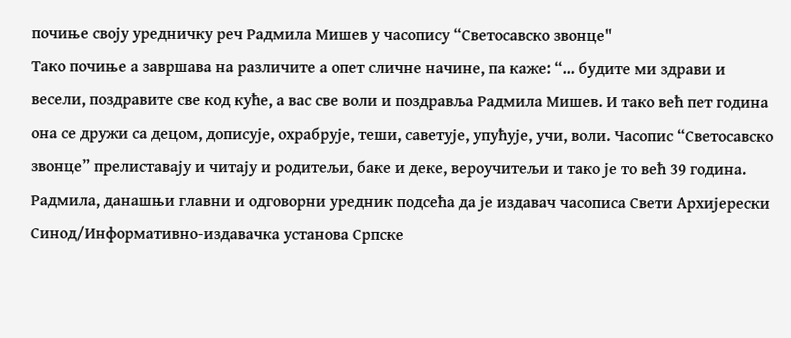почиње своју уредничку реч Радмила Мишев у часопису “Светосавско звонце"
Тако почиње а завршава на различите а опет сличне начине, па каже: “... будите ми здрави и весели, поздравите све код куће, а вас све воли и поздравља Радмила Мишев. И тако већ пет година она се дружи са децом, дописује, охрабрује, теши, саветује, упућује, учи, воли. Часопис “Светосавско звонце” прелиставају и читају и родитељи, баке и деке, вероучитељи и тако је то већ 39 година. Радмила, данашњи главни и одговорни уредник подсећа да је издавач часописа Свети Архијерески Синод/Информативно-издавачка установа Српске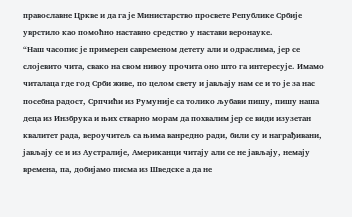православне Цркве и да га је Министарство просвете Републике Србије уврстило као помоћно наставно средство у настави веронауке.
“Наш часопис је примерен савременом детету али и одраслима, јер се слојевито чита, свако на свом нивоу прочита оно што га интересује. Имамо читалаца где год Срби живе, по целом свету и јављају нам се и то је за нас посебна радост, Српчићи из Румуније са толико љубави пишу, пишу наша деца из Инзбрука и њих стварно морам да похвалим јер се види изузетан квалитет рада, вероучитељ са њима ванредно ради, били су и награђивани, јављају се и из Аустралије, Американци читају али се не јављају, немају времена, па, добијамо писма из Шведске а да не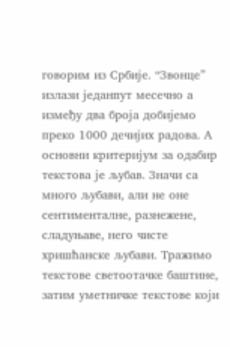говорим из Србије. “Звонце” излази једанпут месечно а између два броја добијемо преко 1000 дечијих радова. А основни критеријум за одабир текстова је љубав. Значи са много љубави, али не оне сентименталне, разнежене, сладуњаве, него чисте хришћанске љубави. Тражимо текстове светоотачке баштине, затим уметничке текстове који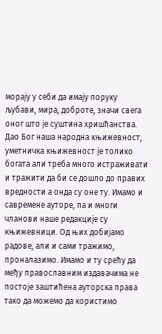морају у себи да имају поруку љубави, мира, доброте, значи свега оног што је суштина хришћанства. Дао Бог наша народна књижевност, уметничка књижевност је толико богата али треба много истраживати и тражити да би се дошло до правих вредности а онда су оне ту. Имамо и савремене ауторе, па и многи чланови наше редакције су књижевници. Од њих добијамо радове, али и сами тражимо, проналазимо. Имамо и ту срећу да међу православним издавачима не постоје заштићена ауторска права тако да можемо да користимо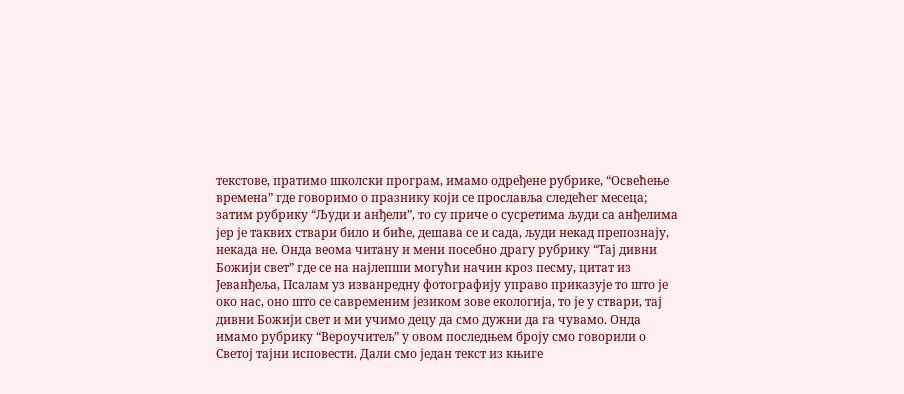текстове, пратимо школски програм, имамо одређене рубрике, “Освећење времена” где говоримо о празнику који се прославља следећег месеца; затим рубрику “Људи и анђели”, то су приче о сусретима људи са анђелима јер је таквих ствари било и биће, дешава се и сада, људи некад препознају, некада не. Онда веома читану и мени посебно драгу рубрику “Тај дивни Божији свет” где се на најлепши могући начин кроз песму, цитат из Јеванђеља, Псалам уз изванредну фотографију управо приказује то што је око нас, оно што се савременим језиком зове екологија, то је у ствари, тај дивни Божији свет и ми учимо децу да смо дужни да га чувамо. Онда имамо рубрику “Вероучитељ” у овом последњем броју смо говорили о Светој тајни исповести. Дали смо један текст из књиге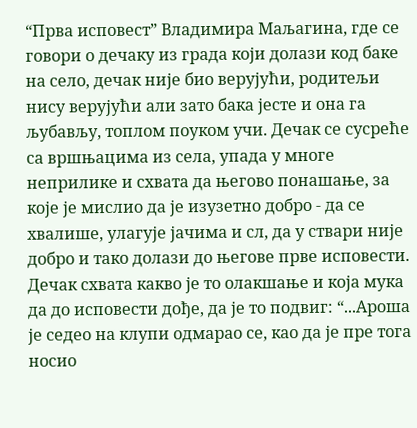“Прва исповест” Владимира Маљагина, где се говори о дечаку из града који долази код баке на село, дечак није био верујући, родитељи нису верујући али зато бака јесте и она га љубављу, топлом поуком учи. Дечак се сусреће са вршњацима из села, упада у многе неприлике и схвата да његово понашање, за које је мислио да је изузетно добро - да се хвалише, улагује јачима и сл, да у ствари није добро и тако долази до његове прве исповести. Дечак схвата какво је то олакшање и која мука да до исповести дође, да је то подвиг: “...Ароша је седео на клупи одмарао се, као да је пре тога носио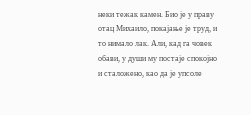неки тежак камен. Био је у праву отац Михаило, покајање је труд, и то нимало лак. Али, кад га човек обави, у души му постаје спокојно и сталожено, као да је упсоле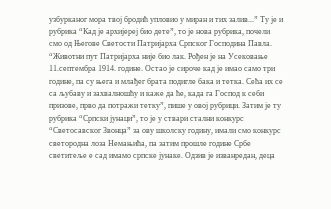узбурканог мора твој бродић упловио у миран и тих залив...” Ту је и рубрика “Кад је архијереј био дете”, то је нова рубрика, почели смо од Његове Светости Патријарха Српског Господина Павла. “Животни пут Патријарха није био лак. Рођен је на Усековање 11.септембра 1914. године. Остао је сироче кад је имао само три године, па су њега и млађег брата подигле бака и тетка. Сећа их се са љубаву и захвалношћу и каже да ће, када га Господ к себи призове, прво да потражи тетку”, пише у овој рубрици. Затим је ту рубрика “Српски јунаци”, то је у ствари стални конкурс “Светосавског Звонца” за ову школску годину, имали смо конкурс светородна лоза Немањића, па затим прошле године Србе светитеље е сад имамо српске јунаке. Одзив је изванредан, деца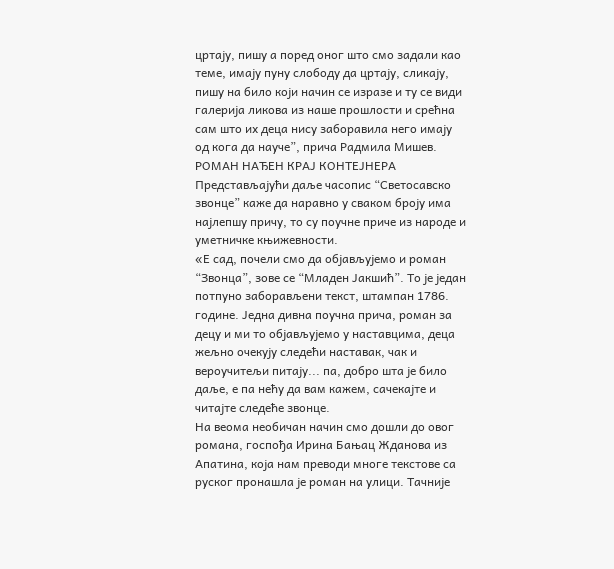цртају, пишу а поред оног што смо задали као теме, имају пуну слободу да цртају, сликају, пишу на било који начин се изразе и ту се види галерија ликова из наше прошлости и срећна сам што их деца нису заборавила него имају од кога да науче”, прича Радмила Мишев.
РОМАН НАЂЕН КРАЈ КОНТЕЈНЕРА
Представљајући даље часопис “Светосавско звонце” каже да наравно у сваком броју има најлепшу причу, то су поучне приче из народе и уметничке књижевности.
«Е сад, почели смо да објављујемо и роман “Звонца”, зове се “Младен Јакшић”. То је један потпуно заборављени текст, штампан 1786. године. Једна дивна поучна прича, роман за децу и ми то објављујемо у наставцима, деца жељно очекују следећи наставак, чак и вероучитељи питају... па, добро шта је било даље, е па нећу да вам кажем, сачекајте и читајте следеће звонце.
На веома необичан начин смо дошли до овог романа, госпођа Ирина Бањац Жданова из Апатина, која нам преводи многе текстове са руског пронашла је роман на улици. Тачније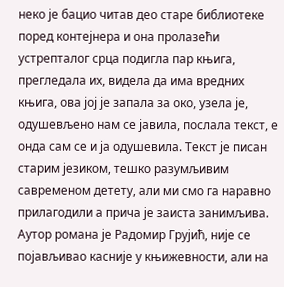неко је бацио читав део старе библиотеке поред контејнера и она пролазећи устрепталог срца подигла пар књига, прегледала их, видела да има вредних књига, ова јој је запала за око, узела је, одушевљено нам се јавила, послала текст, е онда сам се и ја одушевила. Текст је писан старим језиком, тешко разумљивим савременом детету, али ми смо га наравно прилагодили а прича је заиста занимљива. Аутор романа је Радомир Грујић, није се појављивао касније у књижевности, али на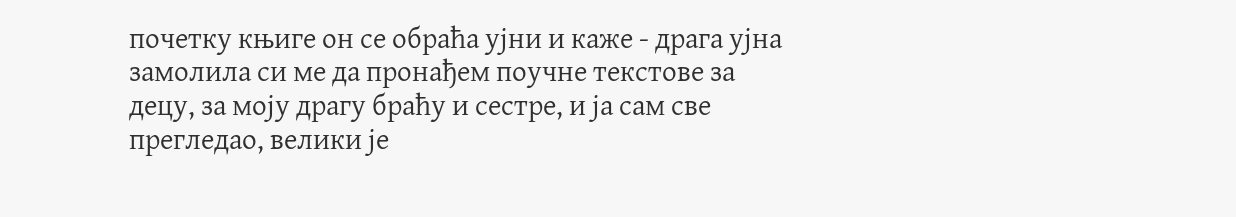почетку књиге он се обраћа ујни и каже - драга ујна замолила си ме да пронађем поучне текстове за децу, за моју драгу браћу и сестре, и ја сам све прегледао, велики је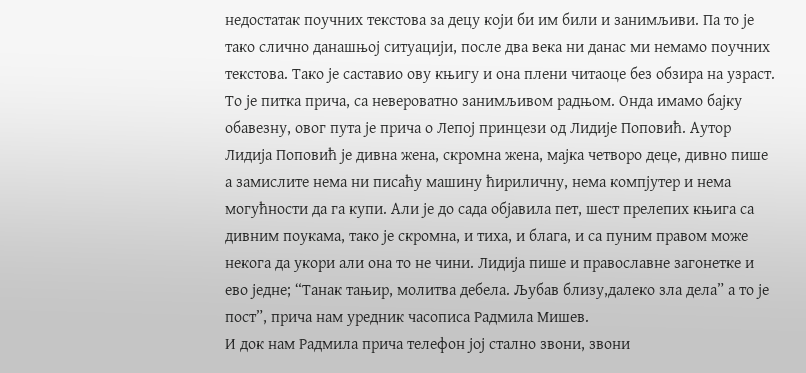недостатак поучних текстова за децу који би им били и занимљиви. Па то је тако слично данашњој ситуацији, после два века ни данас ми немамо поучних текстова. Тако је саставио ову књигу и она плени читаоце без обзира на узраст. То је питка прича, са невероватно занимљивом радњом. Онда имамо бајку обавезну, овог пута је прича о Лепој принцези од Лидије Поповић. Аутор Лидија Поповић је дивна жена, скромна жена, мајка четворо деце, дивно пише а замислите нема ни писаћу машину ћириличну, нема компјутер и нема могућности да га купи. Али је до сада објавила пет, шест прелепих књига са дивним поукама, тако је скромна, и тиха, и блага, и са пуним правом може некога да укори али она то не чини. Лидија пише и православне загонетке и ево једне; “Танак тањир, молитва дебела. Љубав близу,далеко зла дела” а то је пост”, прича нам уредник часописа Радмила Мишев.
И док нам Радмила прича телефон јој стално звони, звони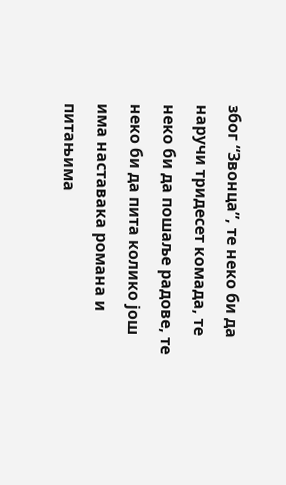због “Звонца”, те неко би да наручи тридесет комада, те неко би да пошаље радове, те неко би да пита колико још има наставака романа и питањима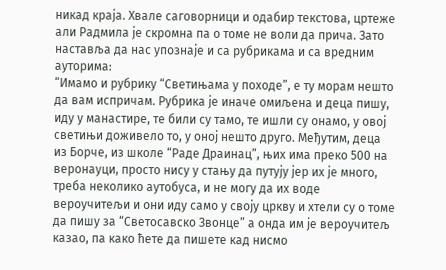никад краја. Хвале саговорници и одабир текстова, цртеже али Радмила је скромна па о томе не воли да прича. Зато наставља да нас упознаје и са рубрикама и са вредним ауторима:
“Имамо и рубрику “Светињама у походе”, е ту морам нешто да вам испричам. Рубрика је иначе омиљена и деца пишу, иду у манастире, те били су тамо, те ишли су онамо, у овој светињи доживело то, у оној нешто друго. Међутим, деца из Борче, из школе “Раде Драинац”, њих има преко 500 на веронауци, просто нису у стању да путују јер их је много, треба неколико аутобуса, и не могу да их воде вероучитељи и они иду само у своју цркву и хтели су о томе да пишу за “Светосавско Звонце” а онда им је вероучитељ казао, па како ћете да пишете кад нисмо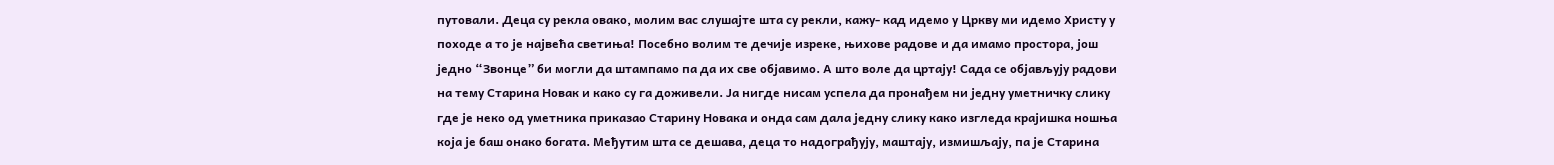путовали. Деца су рекла овако, молим вас слушајте шта су рекли, кажу- кад идемо у Цркву ми идемо Христу у походе а то је највећа светиња! Посебно волим те дечије изреке, њихове радове и да имамо простора, још једно “Звонце” би могли да штампамо па да их све објавимо. А што воле да цртају! Сада се објављују радови на тему Старина Новак и како су га доживели. Ја нигде нисам успела да пронађем ни једну уметничку слику где је неко од уметника приказао Старину Новака и онда сам дала једну слику како изгледа крајишка ношња која је баш онако богата. Међутим шта се дешава, деца то надограђују, маштају, измишљају, па је Старина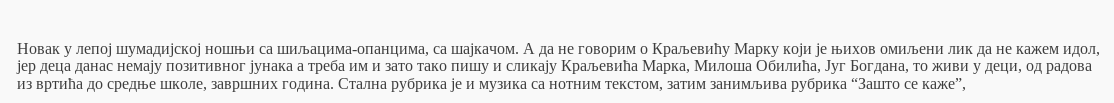Новак у лепој шумадијској ношњи са шиљацима-опанцима, са шајкачом. А да не говорим о Краљевићу Марку који је њихов омиљени лик да не кажем идол, јер деца данас немају позитивног јунака а треба им и зато тако пишу и сликају Краљевића Марка, Милоша Обилића, Југ Богдана, то живи у деци, од радова из вртића до средње школе, завршних година. Стална рубрика је и музика са нотним текстом, затим занимљива рубрика “Зашто се каже”,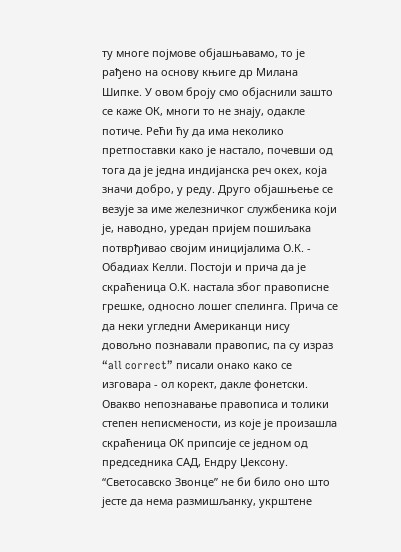ту многе појмове објашњавамо, то је рађено на основу књиге др Милана Шипке. У овом броју смо објаснили зашто се каже ОК, многи то не знају, одакле потиче. Рећи ћу да има неколико претпоставки како је настало, почевши од тога да је једна индијанска реч окех, која значи добро, у реду. Друго објашњење се везује за име железничког службеника који је, наводно, уредан пријем пошиљака потврђивао својим иницијалима О.К. - Обадиах Келли. Постоји и прича да је скраћеница О.К. настала због правописне грешке, односно лошег спелинга. Прича се да неки угледни Американци нису довољно познавали правопис, па су израз “all correct” писали онако како се изговара - ол корект, дакле фонетски. Овакво непознавање правописа и толики степен неписмености, из које је произашла скраћеница ОК припсије се једном од председника САД, Ендру Џексону.
“Светосавско Звонце” не би било оно што јесте да нема размишљанку, укрштене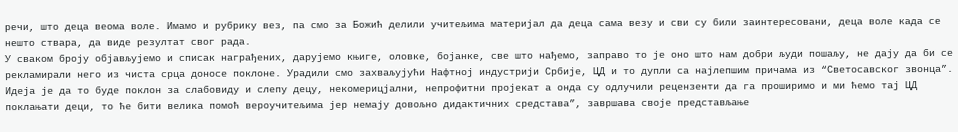речи, што деца веома воле. Имамо и рубрику вез, па смо за Божић делили учитељима материјал да деца сама везу и сви су били заинтересовани, деца воле када се нешто ствара, да виде резултат свог рада.
У сваком броју објављујемо и списак награђених, дарујемо књиге, оловке, бојанке, све што нађемо, заправо то је оно што нам добри људи пошаљу, не дају да би се рекламирали него из чиста срца доносе поклоне. Урадили смо захваљујући Нафтној индустрији Србије, ЦД и то дупли са најлепшим причама из “Светосавског звонца”. Идеја је да то буде поклон за слабовиду и слепу децу, некомерицјални, непрофитни пројекат а онда су одлучили рецензенти да га проширимо и ми ћемо тај ЦД поклањати деци, то ће бити велика помоћ вероучитељима јер немају довољно дидактичних средстава”, завршава своје представљање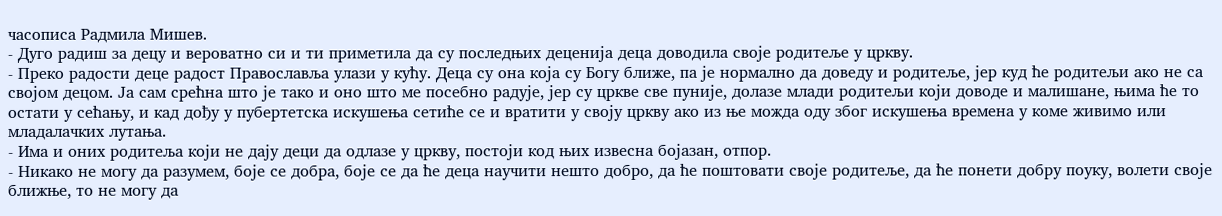часописа Радмила Мишев.
- Дуго радиш за децу и вероватно си и ти приметила да су последњих деценија деца доводила своје родитеље у цркву.
- Преко радости деце радост Православља улази у кућу. Деца су она која су Богу ближе, па је нормално да доведу и родитеље, јер куд ће родитељи ако не са својом децом. Ја сам срећна што је тако и оно што ме посебно радује, јер су цркве све пуније, долазе млади родитељи који доводе и малишане, њима ће то остати у сећању, и кад дођу у пубертетска искушења сетиће се и вратити у своју цркву ако из ње можда оду због искушења времена у коме живимо или младалачких лутања.
- Има и оних родитеља који не дају деци да одлазе у цркву, постоји код њих извесна бојазан, отпор.
- Никако не могу да разумем, боје се добра, боје се да ће деца научити нешто добро, да ће поштовати своје родитеље, да ће понети добру поуку, волети своје ближње, то не могу да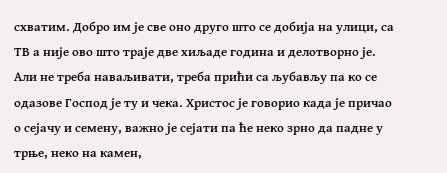схватим. Добро им је све оно друго што се добија на улици, са ТВ а није ово што траје две хиљаде година и делотворно је. Али не треба наваљивати, треба прићи са љубављу па ко се одазове Господ је ту и чека. Христос је говорио када је причао о сејачу и семену, важно је сејати па ће неко зрно да падне у трње, неко на камен,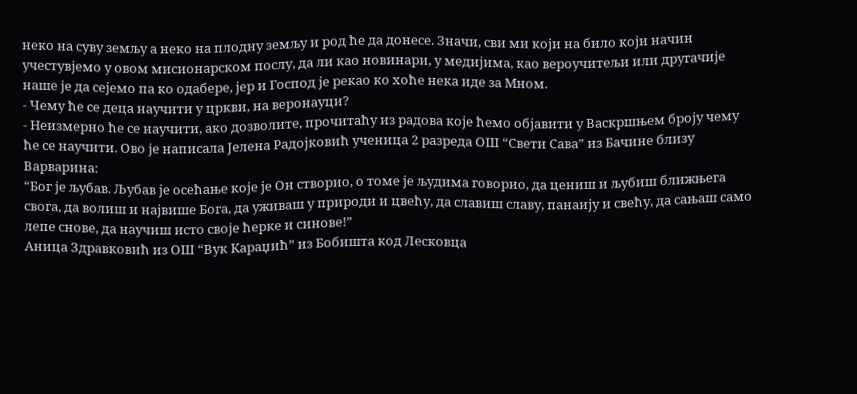неко на суву земљу а неко на плодну земљу и род ће да донесе. Значи, сви ми који на било који начин учестувјемо у овом мисионарском послу, да ли као новинари, у медијима, као вероучитељи или другачије наше је да сејемо па ко одабере, јер и Господ је рекао ко хоће нека иде за Мном.
- Чему ће се деца научити у цркви, на веронауци?
- Неизмерно ће се научити, ако дозволите, прочитаћу из радова које ћемо објавити у Васкршњем броју чему ће се научити. Ово је написала Јелена Радојковић ученица 2 разреда ОШ “Свети Сава” из Бачине близу Варварина:
“Бог је љубав. Љубав је осећање које је Он створио, о томе је људима говорио, да цениш и љубиш ближњега свога, да волиш и највише Бога, да уживаш у природи и цвећу, да славиш славу, панаију и свећу, да сањаш само лепе снове, да научиш исто своје ћерке и синове!”
Аница Здравковић из ОШ “Вук Караџић” из Бобишта код Лесковца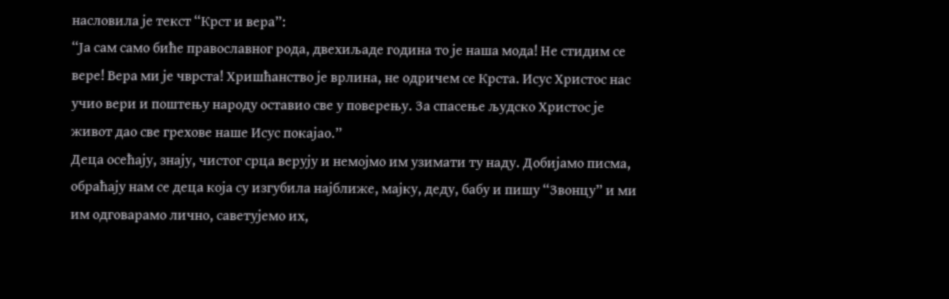насловила је текст “Крст и вера”:
“Ја сам само биће православног рода, двехиљаде година то је наша мода! Не стидим се вере! Вера ми је чврста! Хришћанство је врлина, не одричем се Крста. Исус Христос нас учио вери и поштењу народу оставио све у поверењу. За спасење људско Христос је живот дао све грехове наше Исус покајао.”
Деца осећају, знају, чистог срца верују и немојмо им узимати ту наду. Добијамо писма, обраћају нам се деца која су изгубила најближе, мајку, деду, бабу и пишу “Звонцу” и ми им одговарамо лично, саветујемо их,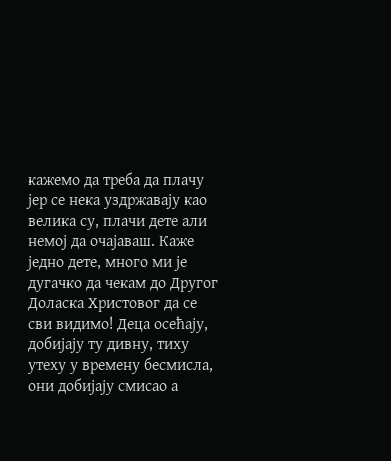кажемо да треба да плачу јер се нека уздржавају као велика су, плачи дете али немој да очајаваш. Каже једно дете, много ми је дугачко да чекам до Другог Доласка Христовог да се сви видимо! Деца осећају, добијају ту дивну, тиху утеху у времену бесмисла, они добијају смисао а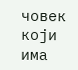човек који има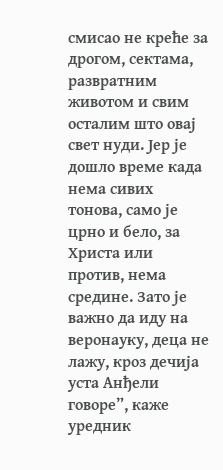смисао не креће за дрогом, сектама, развратним животом и свим осталим што овај свет нуди. Јер је дошло време када нема сивих тонова, само је црно и бело, за Христа или против, нема средине. Зато је важно да иду на веронауку, деца не лажу, кроз дечија уста Анђели говоре”, каже уредник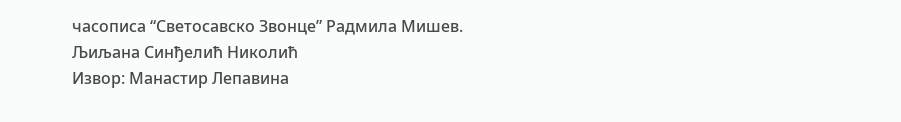часописа “Светосавско Звонце” Радмила Мишев.
Љиљана Синђелић Николић
Извор: Манастир Лепавина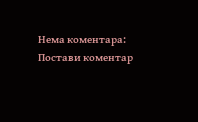Нема коментара:
Постави коментар